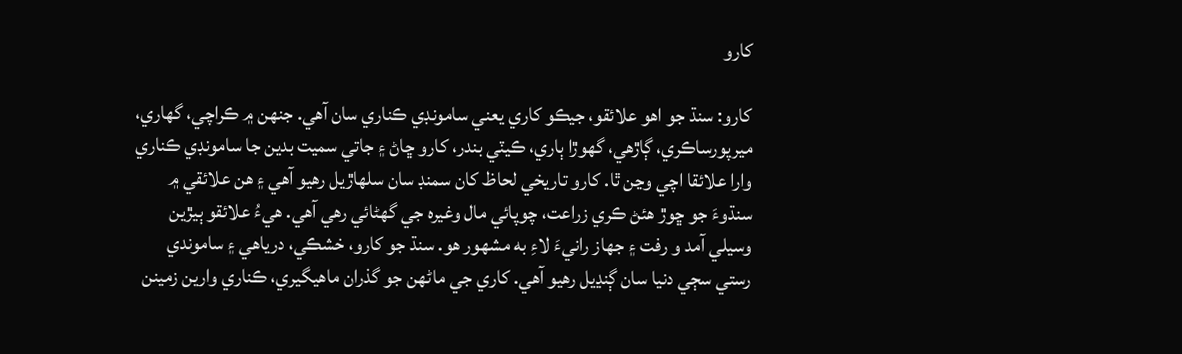کارو

کارو: سنڌ جو اهو علائقو، جيڪو کاري يعني سامونڊي ڪناري سان آهي. جنھن ۾ ڪراچي، گهاري، ميرپورساڪري، ڳاڙهي، گهوڙا ٻاري، ڪيٽي بندر، کارو ڇاڻ ۽ جاتي سميت بدين جا سامونڊي ڪناري وارا علائقا اچي وڃن ٿا. کارو تاريخي لحاظ کان سمنڊ سان سلھاڙيل رهيو آهي ۽ هن علائقي ۾ سنڌوءَ جو ڇوڙ هئڻ ڪري زراعت، چوپائي مال وغيره جي گهڻائي رهي آهي. هيءُ علائقو ٻيڙين وسيلي آمد و رفت ۽ جھاز رانيءَ لاءِ به مشھور هو. سنڌ جو کارو، خشڪي، درياهي ۽ ساموندي رستي سڄي دنيا سان ڳنڍيل رهيو آهي. کاري جي ماڻهن جو گذران ماهيگيري، ڪناري وارين زمينن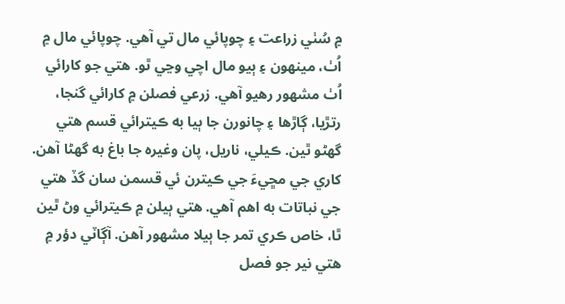۾ سُٺي زراعت ۽ چوپائي مال تي آهي. چوپائي مال ۾ اُٺ، مينھون ۽ ٻيو مال اچي وڃي ٿو. هتي جو کارائي اُٺ مشھور رهيو آهي. زرعي فصلن ۾ کارائي گنجا، رتڙيا، ڳاڙها ۽ چانورن جا ٻيا به ڪيترائي قسم هتي گهڻو ٿين. ڪيلي، ناريل، پان وغيره جا باغ به گهڻا آهن. کاري جي مڇيءَ جي ڪيترن ئي قسمن سان گڏ هتي جي نباتات به اهم آهي. هتي ٻيلن ۾ ڪيترائي وڻ ٿين ٿا، خاص ڪري تمر جا ٻيلا مشھور آهن. آڳاٽي دؤر ۾ هتي نير جو فصل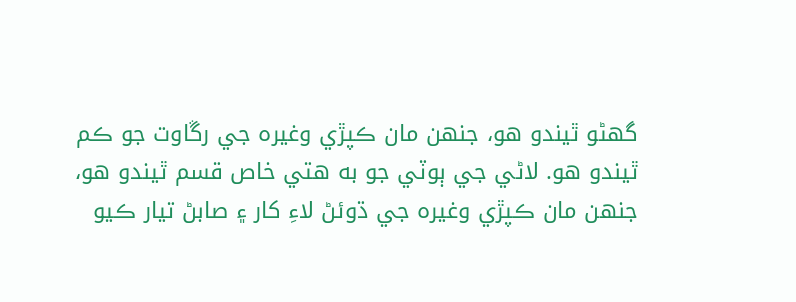گهڻو ٿيندو هو، جنھن مان ڪپڙي وغيره جي رڱاوت جو ڪم ٿيندو هو. لاڻي جي ٻوٽي جو به هتي خاص قسم ٿيندو هو، جنھن مان ڪپڙي وغيره جي ڌوئڻ لاءِ کار ۽ صابڻ تيار ڪيو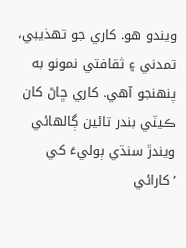ويندو هو. کاري جو تھذيبي، تمدني ۽ ثقافتي نمونو به پنھنجو آهي. کاري ڇاڻ کان ڪيٽي بندر تائين ڳالهائي ويندڙ سنڌي ٻوليءَ کي ’کارائي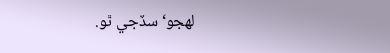لھجو‘ سڏجي ٿو.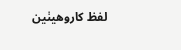لفظ کاروھيٺين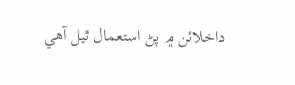داخلائن ۾ پڻ استعمال ٿيل آھي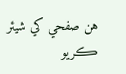هن صفحي کي شيئر ڪريو